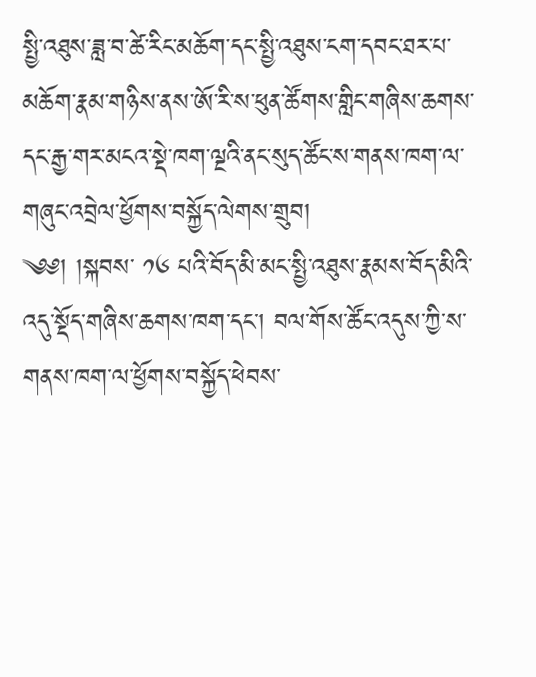སྤྱི་འཐུས་ཟླ་བ་ཚེ་རིང་མཆོག་དང་སྤྱི་འཐུས་ངག་དབང་ཐར་པ་མཆོག་རྣམ་གཉིས་ནས་ཨོ་རི་ས་ཕུན་ཚོགས་གླིང་གཞིས་ཆགས་དང་རྒྱ་གར་མངའ་སྡེ་ཁག་ལྔའི་ནང་སུད་ཚོང་ས་གནས་ཁག་ལ་གཞུང་འབྲེལ་ཕྱོགས་བསྐྱོད་ལེགས་གྲུབ།
༄༅། །སྐབས་ ༡༦ པའི་བོད་མི་མང་སྤྱི་འཐུས་རྣམས་བོད་མིའི་འདུ་སྡོད་གཞིས་ཆགས་ཁག་དང་། བལ་གོས་ཚོང་འདུས་ཀྱི་ས་གནས་ཁག་ལ་ཕྱོགས་བསྐྱོད་ཕེབས་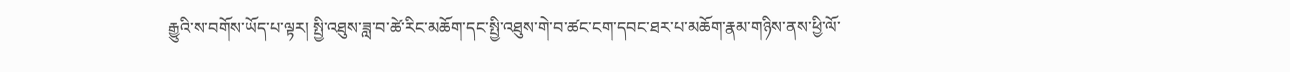རྒྱུའི་ས་བགོས་ཡོད་པ་ལྟར། སྤྱི་འཐུས་ཟླ་བ་ཚེ་རིང་མཆོག་དང་སྤྱི་འཐུས་གེ་བ་ཚང་ངག་དབང་ཐར་པ་མཆོག་རྣམ་གཉིས་ནས་ཕྱི་ལོ་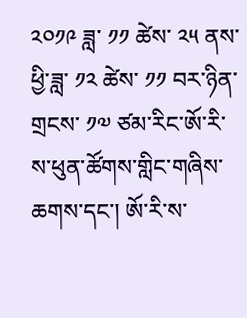༢༠༡༩ ཟླ་ ༡༡ ཚེས་ ༢༥ ནས་ཕྱི་ཟླ་ ༡༢ ཚེས་ ༡༡ བར་ཉིན་གྲངས་ ༡༧ ཙམ་རིང་ཨོ་རི་ས་ཕུན་ཚོགས་གླིང་གཞིས་ཆགས་དང་། ཨོ་རི་ས་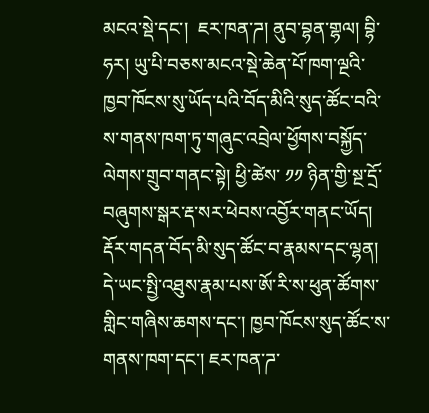མངའ་སྡེ་དང་།  ཇར་ཁན་ཌ། ནུབ་བྷན་གྷལ། བྷི་ཧར། ཡུ་པི་བཅས་མངའ་སྡེ་ཆེན་པོ་ཁག་ལྔའི་ཁྱབ་ཁོངས་སུ་ཡོད་པའི་བོད་མིའི་སུད་ཚོང་བའི་ས་གནས་ཁག་ཏུ་གཞུང་འབྲེལ་ཕྱོགས་བསྐྱོད་ལེགས་གྲུབ་གནང་སྟེ། ཕྱི་ཚེས་ ༡༡ ཉིན་གྱི་སྔ་དྲོ་བཞུགས་སྒར་རྡ་སར་ཕེབས་འབྱོར་གནང་ཡོད།
རྡོར་གདན་བོད་མི་སུད་ཚོང་བ་རྣམས་དང་ལྷན།
དེ་ཡང་སྤྱི་འཐུས་རྣམ་པས་ཨོ་རི་ས་ཕུན་ཚོགས་གླིང་གཞིས་ཆགས་དང་། ཁྱབ་ཁོངས་སུད་ཚོང་ས་གནས་ཁག་དང་། ཇར་ཁན་ཌ་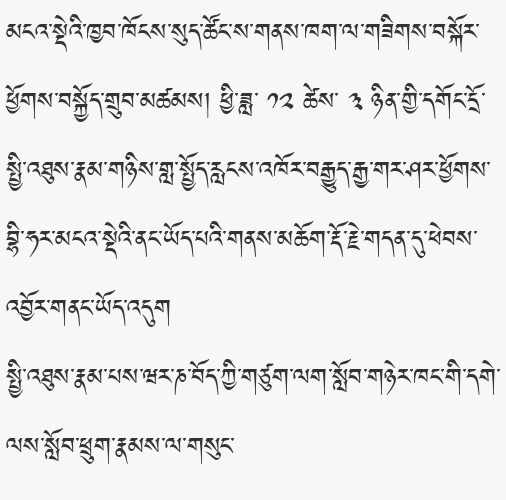མངའ་སྡེའི་ཁྱབ་ཁོངས་སུད་ཚོང་ས་གནས་ཁག་ལ་གཟིགས་བསྐོར་ཕྱོགས་བསྐྱོད་གྲུབ་མཚམས། ཕྱི་ཟླ་ ༡༢ ཚེས་ ༣ ཉིན་གྱི་དགོང་དྲོ་སྤྱི་འཐུས་རྣམ་གཉིས་གླ་སྤྱོད་རླངས་འཁོར་བརྒྱུད་རྒྱ་གར་ཤར་ཕྱོགས་བྷི་ཧར་མངའ་སྡེའི་ནང་ཡོད་པའི་གནས་མཆོག་རྡོ་རྗེ་གདན་དུ་ཕེབས་འབྱོར་གནང་ཡོད་འདུག
སྤྱི་འཐུས་རྣམ་པས་ཝར་ཎ་བོད་ཀྱི་གཙུག་ལག་སློབ་གཉེར་ཁང་གི་དགེ་ལས་སློབ་ཕྲུག་རྣམས་ལ་གསུང་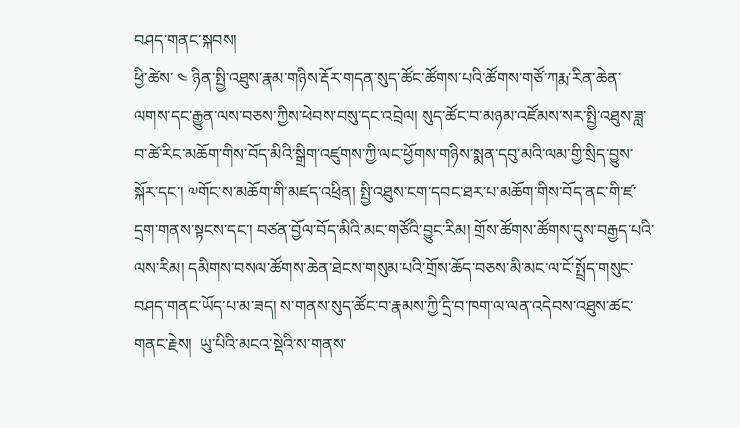བཤད་གནང་སྐབས།
ཕྱི་ཚེས་ ༤ ཉིན་སྤྱི་འཐུས་རྣམ་གཉིས་རྡོར་གདན་སུད་ཚོང་ཚོགས་པའི་ཚོགས་གཙོ་ཀརྨ་རིན་ཆེན་ལགས་དང་རྒྱུན་ལས་བཅས་ཀྱིས་ཕེབས་བསུ་དང་འབྲེལ། སུད་ཚོང་བ་མཉམ་འཛོམས་སར་སྤྱི་འཐུས་ཟླ་བ་ཚེ་རིང་མཆོག་གིས་བོད་མིའི་སྒྲིག་འཛུགས་ཀྱི་ལང་ཕྱོགས་གཉིས་སྨན་དབུ་མའི་ལམ་གྱི་སྲིད་བྱུས་སྐོར་དང་། ༧གོང་ས་མཆོག་གི་མཛད་འཕྲིན། སྤྱི་འཐུས་ངག་དབང་ཐར་པ་མཆོག་གིས་བོད་ནང་གི་ཛ་དྲག་གནས་སྟངས་དང་། བཙན་བྱོལ་བོད་མིའི་མང་གཙོའི་བྱུང་རིམ། གྲོས་ཚོགས་ཚོགས་དུས་བརྒྱད་པའི་ལས་རིམ། དམིགས་བསལ་ཚོགས་ཆེན་ཐེངས་གསུམ་པའི་གྲོས་ཆོད་བཅས་མི་མང་ལ་ངོ་སྤྲོད་གསུང་བཤད་གནང་ཡོད་པ་མ་ཟད། ས་གནས་སུད་ཚོང་བ་རྣམས་ཀྱི་དྲི་བ་ཁག་ལ་ལན་འདེབས་འཐུས་ཚང་གནང་རྗེས།  ཡུ་པིའི་མངའ་སྡེའི་ས་གནས་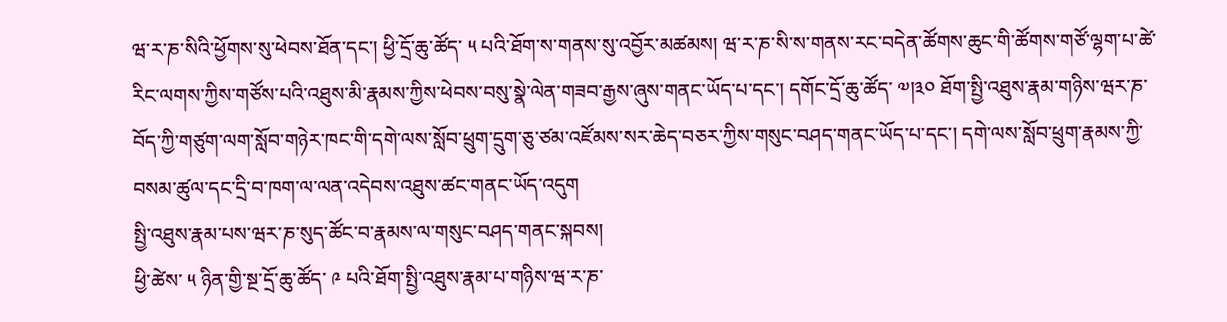ཝ་ར་ཎ་སིའི་ཕྱོགས་སུ་ཕེབས་ཐོན་དང་། ཕྱི་དྲོ་ཆུ་ཚོད་ ༥ པའི་ཐོག་ས་གནས་སུ་འབྱོར་མཚམས། ཝ་ར་ཎ་སི་ས་གནས་རང་བདེན་ཚོགས་ཆུང་གི་ཚོགས་གཙོ་ལྷག་པ་ཚེ་རིང་ལགས་ཀྱིས་གཙོས་པའི་འཐུས་མི་རྣམས་ཀྱིས་ཕེབས་བསུ་སྣེ་ལེན་གཟབ་རྒྱས་ཞུས་གནང་ཡོད་པ་དང་། དགོང་དྲོ་ཆུ་ཚོད་ ༧།༣༠ ཐོག་སྤྱི་འཐུས་རྣམ་གཉིས་ཝར་ཎ་བོད་ཀྱི་གཙུག་ལག་སློབ་གཉེར་ཁང་གི་དགེ་ལས་སློབ་ཕྲུག་དྲུག་ཅུ་ཙམ་འཛོམས་སར་ཆེད་བཅར་ཀྱིས་གསུང་བཤད་གནང་ཡོད་པ་དང་། དགེ་ལས་སློབ་ཕྲུག་རྣམས་ཀྱི་བསམ་ཚུལ་དང་དྲི་བ་ཁག་ལ་ལན་འདེབས་འཐུས་ཚང་གནང་ཡོད་འདུག
སྤྱི་འཐུས་རྣམ་པས་ཝར་ཎ་སུད་ཚོང་བ་རྣམས་ལ་གསུང་བཤད་གནང་སྐབས།
ཕྱི་ཚེས་ ༥ ཉིན་གྱི་སྔ་དྲོ་ཆུ་ཚོད་ ༩ པའི་ཐོག་སྤྱི་འཐུས་རྣམ་པ་གཉིས་ཝ་ར་ཎ་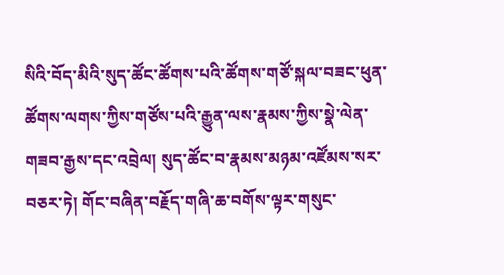སིའི་བོད་མིའི་སུད་ཚོང་ཚོགས་པའི་ཚོགས་གཙོ་སྐལ་བཟང་ཕུན་ཚོགས་ལགས་ཀྱིས་གཙོས་པའི་རྒྱུན་ལས་རྣམས་ཀྱིས་སྣེ་ལེན་གཟབ་རྒྱས་དང་འབྲེལ། སུད་ཚོང་བ་རྣམས་མཉམ་འཛོམས་སར་བཅར་ཏེ། གོང་བཞིན་བརྗོད་གཞི་ཆ་བགོས་ལྟར་གསུང་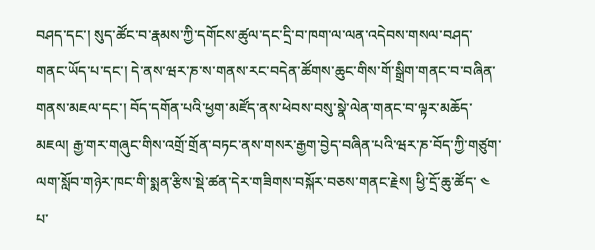བཤད་དང་། སུད་ཚོང་བ་རྣམས་ཀྱི་དགོངས་ཚུལ་དང་དྲི་བ་ཁག་ལ་ལན་འདེབས་གསལ་བཤད་གནང་ཡོད་པ་དང་། དེ་ནས་ཝར་ཎ་ས་གནས་རང་བདེན་ཚོགས་ཆུང་གིས་གོ་སྒྲིག་གནང་བ་བཞིན་གནས་མཇལ་དང་། བོད་དགོན་པའི་ཕྱག་མཛོད་ནས་ཕེབས་བསུ་སྣེ་ལེན་གནང་བ་ལྟར་མཆོད་མཇལ། རྒྱ་གར་གཞུང་གིས་འགྲོ་གྲོན་བཏང་ནས་གསར་རྒྱག་བྱེད་བཞིན་པའི་ཝར་ཎ་བོད་ཀྱི་གཙུག་ལག་སློབ་གཉེར་ཁང་གི་སྨན་རྩིས་སྡེ་ཚན་དེར་གཟིགས་བསྐོར་བཅས་གནང་རྗེས། ཕྱི་དྲོ་ཆུ་ཚོད་ ༤ པ་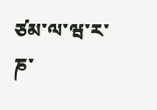ཙམ་ལ་ཝ་ར་ཎ་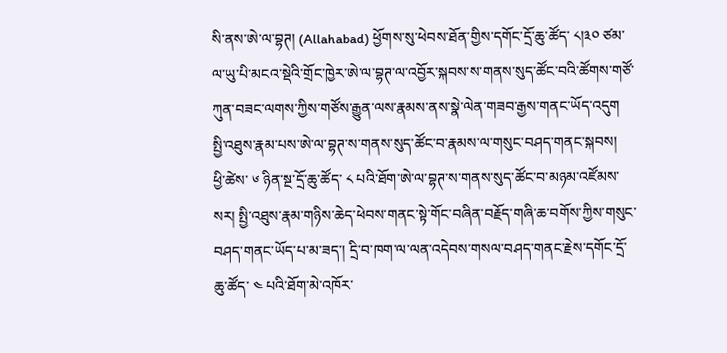སི་ནས་ཨེ་ལ་བྷཊ། (Allahabad) ཕྱོགས་སུ་ཕེབས་ཐོན་གྱིས་དགོང་དྲོ་ཆུ་ཚོད་ ༨།༣༠ ཙམ་ལ་ཡུ་པི་མངའ་སྡེའི་གྲོང་ཁྱེར་ཨེ་ལ་བྷཊ་ལ་འབྱོར་སྐབས་ས་གནས་སུད་ཚོང་བའི་ཚོགས་གཙོ་ཀུན་བཟང་ལགས་ཀྱིས་གཙོས་རྒྱུན་ལས་རྣམས་ནས་སྣེ་ལེན་གཟབ་རྒྱས་གནང་ཡོད་འདུག
སྤྱི་འཐུས་རྣམ་པས་ཨེ་ལ་བྷཊ་ས་གནས་སུད་ཚོང་བ་རྣམས་ལ་གསུང་བཤད་གནང་སྐབས།
ཕྱི་ཚེས་ ༦ ཉིན་སྔ་དྲོ་ཆུ་ཚོད་ ༨ པའི་ཐོག་ཨེ་ལ་བྷཊ་ས་གནས་སུད་ཚོང་བ་མཉམ་འཛོམས་སར། སྤྱི་འཐུས་རྣམ་གཉིས་ཆེད་ཕེབས་གནང་སྟེ་གོང་བཞིན་བརྗོད་གཞི་ཆ་བགོས་ཀྱིས་གསུང་བཤད་གནང་ཡོད་པ་མ་ཟད་། དྲི་བ་ཁག་ལ་ལན་འདེབས་གསལ་བཤད་གནང་རྗེས་དགོང་དྲོ་ཆུ་ཚོད་ ༤ པའི་ཐོག་མེ་འཁོར་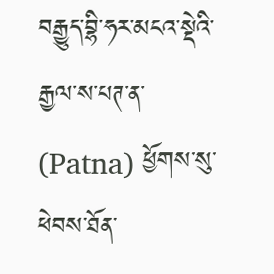བརྒྱུད་བྷི་ཧར་མངའ་སྡེའི་རྒྱལ་ས་པཊ་ན་ (Patna) ཕྱོགས་སུ་ཕེབས་ཐོན་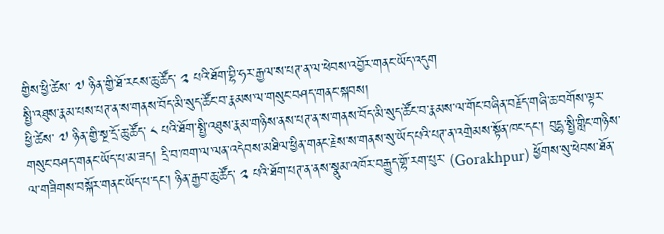གྱིས་ཕྱི་ཚེས་ ༧ ཉིན་གྱི་ཐོ་རངས་ཆུ་ཚོད་ ༢ པའི་ཐོག་བྷི་ཧར་རྒྱལ་ས་པཊ་ན་ལ་ཕེབས་འབྱོར་གནང་ཡོད་འདུག
སྤྱི་འཐུས་རྣམ་པས་པཊ་ན་ས་གནས་བོད་མི་སུད་ཚོང་བ་རྣམས་ལ་གསུང་བཤད་གནང་སྐབས།
ཕྱི་ཚེས་ ༧ ཉིན་གྱི་སྔ་དྲོ་ཆུ་ཚོད་ ༨ པའི་ཐོག་སྤྱི་འཐུས་རྣམ་གཉིས་ནས་པཊ་ན་ས་གནས་བོད་མི་སུད་ཚོང་བ་རྣམས་ལ་གོང་བཞིན་བརྗོད་གཞི་ཆ་བགོས་ལྟར་གསུང་བཤད་གནང་ཡོད་པ་མ་ཟད། དྲི་བ་ཁག་ལ་ལན་འདེབས་མཐིལ་ཕྱིན་གནང་རྗེས་ས་གནས་སུ་ཡོད་པའི་པཊ་ན་འགྲེམས་སྟོན་ཁང་དང་། བུདྷ་སྤྱི་གླིང་གཉིས་ལ་གཟིགས་བསྐོར་གནང་ཡོད་པ་དང་། ཉིན་རྒྱབ་ཆུ་ཚོད་ ༢ པའི་ཐོག་པཊ་ན་ནས་སྣུམ་འཁོར་བརྒྱུད་གྷོ་རག་པུར་ (Gorakhpur) ཕྱོགས་སུ་ཕེབས་ཐོན་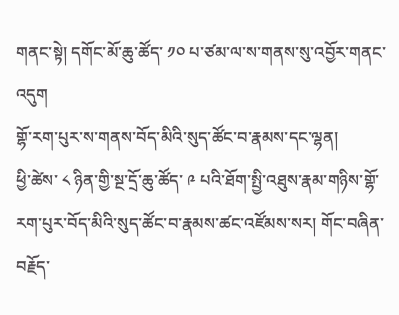གནང་སྟེ། དགོང་མོ་ཆུ་ཚོད་ ༡༠ པ་ཙམ་ལ་ས་གནས་སུ་འབྱོར་གནང་འདུག
གྷོ་རག་པུར་ས་གནས་བོད་མིའི་སུད་ཚོང་བ་རྣམས་དང་ལྷན།
ཕྱི་ཚེས་ ༨ ཉིན་གྱི་སྔ་དྲོ་ཆུ་ཚོད་ ༩ པའི་ཐོག་སྤྱི་འཐུས་རྣམ་གཉིས་གྷོ་རག་པུར་བོད་མིའི་སུད་ཚོང་བ་རྣམས་ཚང་འཛོམས་སར། གོང་བཞིན་བརྗོད་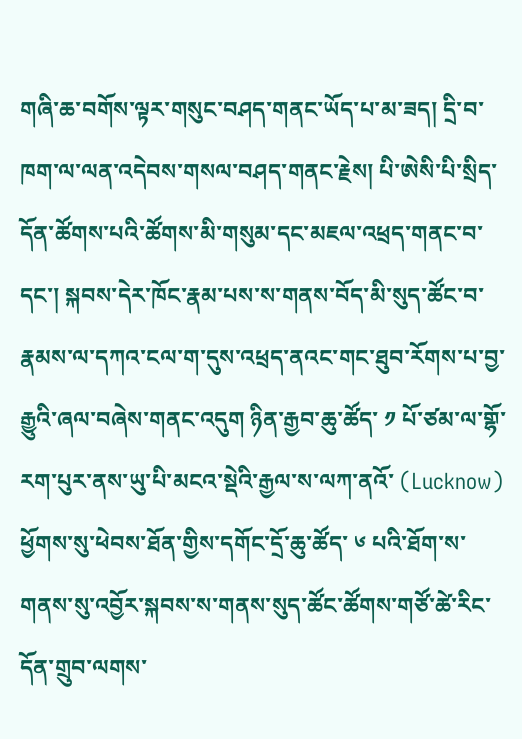གཞི་ཆ་བགོས་ལྟར་གསུང་བཤད་གནང་ཡོད་པ་མ་ཟད། དྲི་བ་ཁག་ལ་ལན་འདེབས་གསལ་བཤད་གནང་རྗེས། པི་ཨེསི་པི་སྲིད་དོན་ཚོགས་པའི་ཚོགས་མི་གསུམ་དང་མཇལ་འཕྲད་གནང་བ་དང་། སྐབས་དེར་ཁོང་རྣམ་པས་ས་གནས་བོད་མི་སུད་ཚོང་བ་རྣམས་ལ་དཀའ་ངལ་ག་དུས་འཕྲད་ནའང་གང་ཐུབ་རོགས་པ་བྱ་རྒྱུའི་ཞལ་བཞེས་གནང་འདུག ཉིན་རྒྱབ་ཆུ་ཚོད་ ༡ པོ་ཙམ་ལ་གྷོ་རག་པུར་ནས་ཡུ་པི་མངའ་སྡེའི་རྒྱལ་ས་ལཀ་ནའོ་ (Lucknow) ཕྱོགས་སུ་ཕེབས་ཐོན་གྱིས་དགོང་དྲོ་ཆུ་ཚོད་ ༦ པའི་ཐོག་ས་གནས་སུ་འབྱོར་སྐབས་ས་གནས་སུད་ཚོང་ཚོགས་གཙོ་ཚེ་རིང་དོན་གྲུབ་ལགས་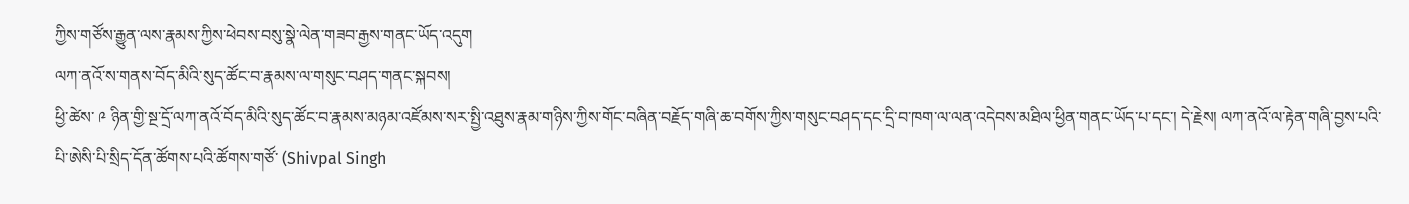ཀྱིས་གཙོས་རྒྱུན་ལས་རྣམས་ཀྱིས་ཕེབས་བསུ་སྣེ་ལེན་གཟབ་རྒྱས་གནང་ཡོད་འདུག
ལཀ་ནའོ་ས་གནས་བོད་མིའི་སུད་ཚོང་བ་རྣམས་ལ་གསུང་བཤད་གནང་སྐབས།
ཕྱི་ཚེས་ ༩ ཉིན་གྱི་སྔ་དྲོ་ལཀ་ནའོ་བོད་མིའི་སུད་ཚོང་བ་རྣམས་མཉམ་འཛོམས་སར་སྤྱི་འཐུས་རྣམ་གཉིས་ཀྱིས་གོང་བཞིན་བརྗོད་གཞི་ཆ་བགོས་ཀྱིས་གསུང་བཤད་དང་དྲི་བ་ཁག་ལ་ལན་འདེབས་མཐིལ་ཕྱིན་གནང་ཡོད་པ་དང་། དེ་རྗེས། ལཀ་ནའོ་ལ་རྟེན་གཞི་བྱས་པའི་པི་ཨེསི་པི་སྲིད་དོན་ཚོགས་པའི་ཚོགས་གཙོ་ (Shivpal Singh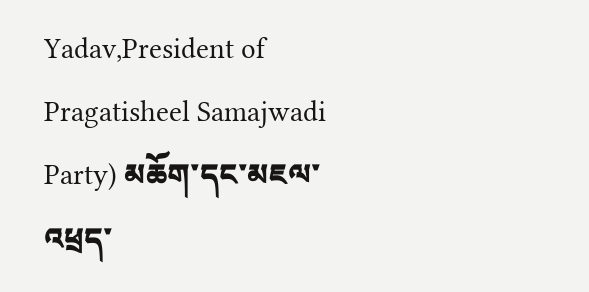Yadav,President of Pragatisheel Samajwadi Party) མཆོག་དང་མཇལ་འཕྲད་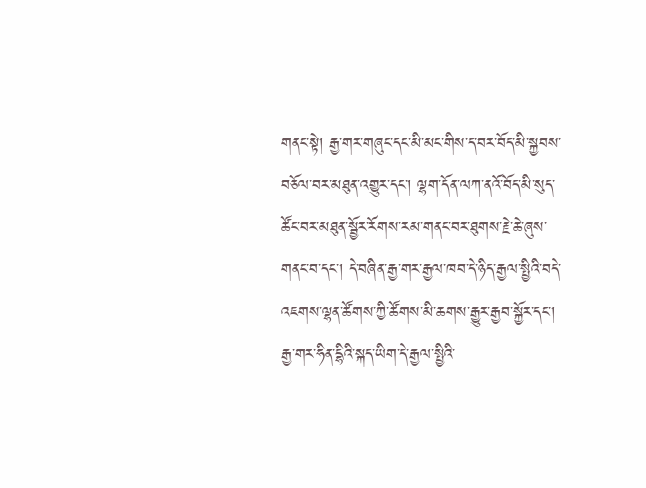གནང་སྟེ། རྒྱ་གར་གཞུང་དང་མི་མང་གིས་ད་བར་བོད་མི་སྐྱབས་བཅོལ་བར་མཐུན་འགྱུར་དང་། ལྷག་དོན་ལཀ་ནའོ་བོད་མི་སུད་ཚོང་བར་མཐུན་སྦྱོར་རོགས་རམ་གནང་བར་ཐུགས་རྗེ་ཆེ་ཞུས་གནང་བ་དང་། དེ་བཞིན་རྒྱ་གར་རྒྱལ་ཁབ་དེ་ཉིད་རྒྱལ་སྤྱིའི་བདེ་འཇགས་ལྷན་ཚོགས་ཀྱི་ཚོགས་མི་ཆགས་རྒྱུར་རྒྱབ་སྐྱོར་དང་། རྒྱ་གར་ཧིན་དྷིའི་སྐད་ཡིག་དེ་རྒྱལ་སྤྱིའི་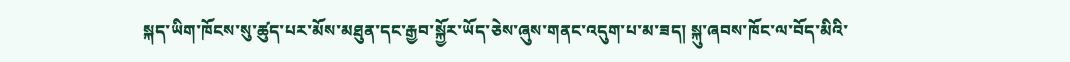སྐད་ཡིག་ཁོངས་སུ་ཚུད་པར་མོས་མཐུན་དང་རྒྱབ་སྐྱོར་ཡོད་ཅེས་ཞུས་གནང་འདུག་པ་མ་ཟད། སྐུ་ཞབས་ཁོང་ལ་བོད་མིའི་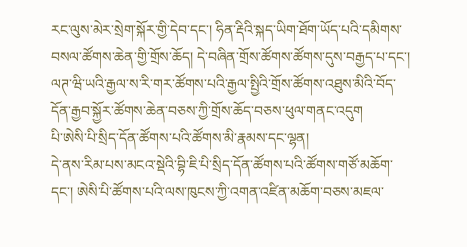རང་ལུས་མེར་སྲེག་སྐོར་གྱི་དེབ་དང་། ཧིན་རྡིའི་སྐད་ཡིག་ཐོག་ཡོད་པའི་དམིགས་བསལ་ཚོགས་ཆེན་གྱི་གྲོས་ཆོད། དེ་བཞིན་གྲོས་ཚོགས་ཚོགས་དུས་བརྒྱད་པ་དང་། ལཊ་ཝི་ཡའི་རྒྱལ་ས་རི་གར་ཚོགས་པའི་རྒྱལ་སྤྱིའི་གྲོས་ཚོགས་འཐུས་མིའི་བོད་དོན་རྒྱབ་སྐྱོར་ཚོགས་ཆེན་བཅས་ཀྱི་གྲོས་ཆོད་བཅས་ཕུལ་གནང་འདུག
པི་ཨེསི་པི་སྲིད་དོན་ཚོགས་པའི་ཚོགས་མི་རྣམས་དང་ལྷན།
དེ་ནས་རིམ་པས་མངའ་སྡེའི་བྷི་ཇི་པི་སྲིད་དོན་ཚོགས་པའི་ཚོགས་གཙོ་མཆོག་དང་། ཨེསི་པི་ཚོགས་པའི་ལས་ཁུངས་ཀྱི་འགན་འཛིན་མཆོག་བཅས་མཇལ་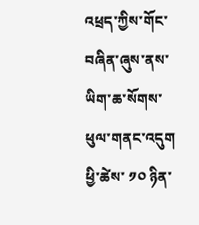འཕྲད་ཀྱིས་གོང་བཞིན་ཞུས་ནས་ཡིག་ཆ་སོགས་ཕུལ་གནང་འདུག ཕྱི་ཚེས་ ༡༠ ཉིན་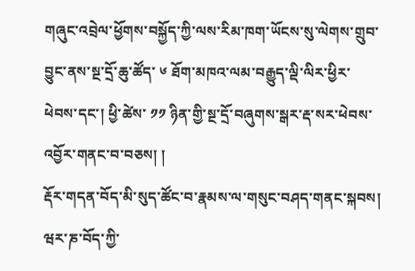གཞུང་འབྲེལ་ཕྱོགས་བསྐྱོད་ཀྱི་ལས་རིམ་ཁག་ཡོངས་སུ་ལེགས་གྲུབ་བྱུང་ནས་སྔ་དྲོ་ཆུ་ཚོད་ ༦ ཐོག་མཁའ་ལམ་བརྒྱུད་ལྡི་ལིར་ཕྱིར་ཕེབས་དང་། ཕྱི་ཚེས་ ༡༡ ཉིན་གྱི་སྔ་དྲོ་བཞུགས་སྒར་རྡ་སར་ཕེབས་འབྱོར་གནང་བ་བཅས། །
རྡོར་གདན་བོད་མི་སུད་ཚོང་བ་རྣམས་ལ་གསུང་བཤད་གནང་སྐབས།
ཝར་ཎ་བོད་ཀྱི་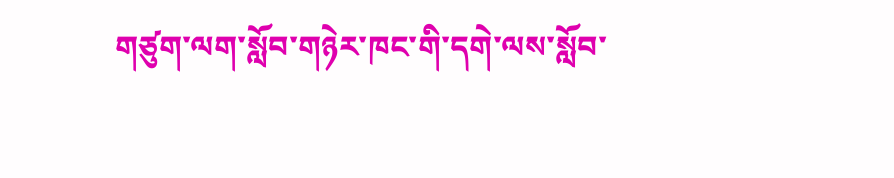གཙུག་ལག་སློབ་གཉེར་ཁང་གི་དགེ་ལས་སློབ་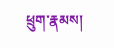ཕྲུག་རྣམས།